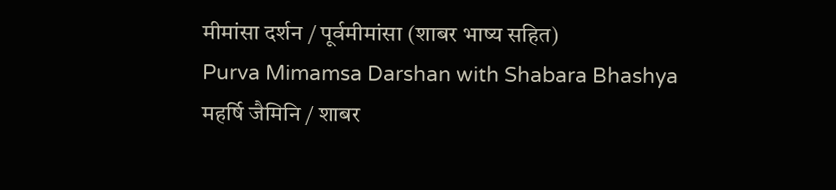मीमांसा दर्शन / पूर्वमीमांसा (शाबर भाष्य सहित)
Purva Mimamsa Darshan with Shabara Bhashya
महर्षि जैमिनि / शाबर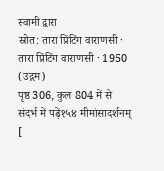स्वामी द्वारा
स्रोत: तारा प्रिंटिंग वाराणसी · तारा प्रिंटिंग वाराणसी · 1950 (उद्गम)
पृष्ठ 306, कुल 804 में से
संदर्भ में पढ़ें१५४ मीमांसादर्शनम् [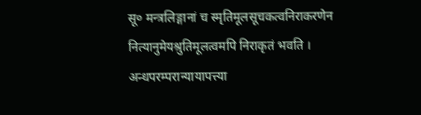सू० मन्त्रलिङ्गानां च स्मृतिमूलसूचकत्वनिराकरणेन नित्यानुमेयश्रुतिमूलत्वमपि निराकृतं भवति । अन्धपरम्परान्यायापत्त्या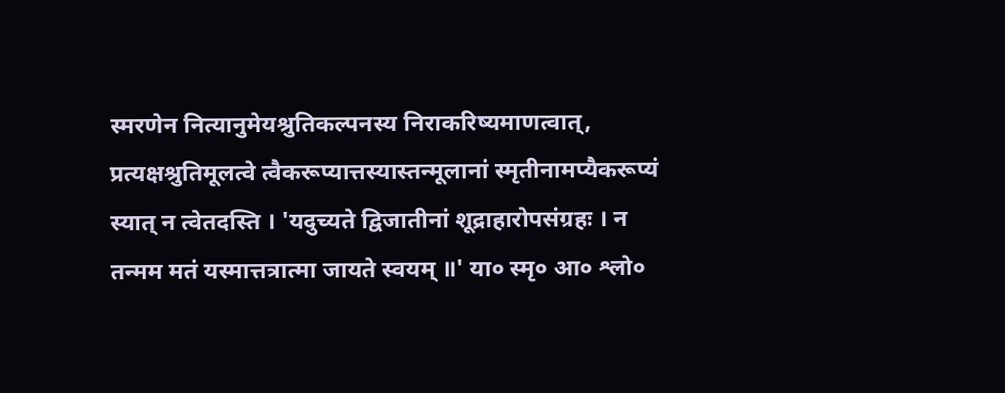स्मरणेन नित्यानुमेयश्रुतिकल्पनस्य निराकरिष्यमाणत्वात्, प्रत्यक्षश्रुतिमूलत्वे त्वैकरूप्यात्तस्यास्तन्मूलानां स्मृतीनामप्यैकरूप्यं स्यात् न त्वेतदस्ति । 'यदुच्यते द्विजातीनां शूद्राहारोपसंग्रहः । न तन्मम मतं यस्मात्तत्रात्मा जायते स्वयम् ॥' या० स्मृ० आ० श्लो०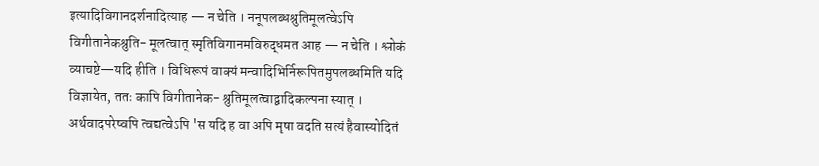इत्यादिविगानदर्शनादित्याह — न चेति । ननूपलब्धश्रुतिमूलत्वेऽपि विगीतानेकश्रुति- मूलत्वात् स्मृतिविगानमविरुद्धमत आह — न चेति । श्लोकं व्याचष्टे—यदि हीति । विधिरूपं वाक्यं मन्वादिभिर्निरूपितमुपलब्धमिति यदि विज्ञायेत, ततः कापि विगीतानेक- श्रुतिमूलत्वाद्वादिकल्पना स्यात् । अर्थवादपरेष्वपि त्वद्यत्वेऽपि 'स यदि ह वा अपि मृषा वदति सत्यं हैवास्योदितं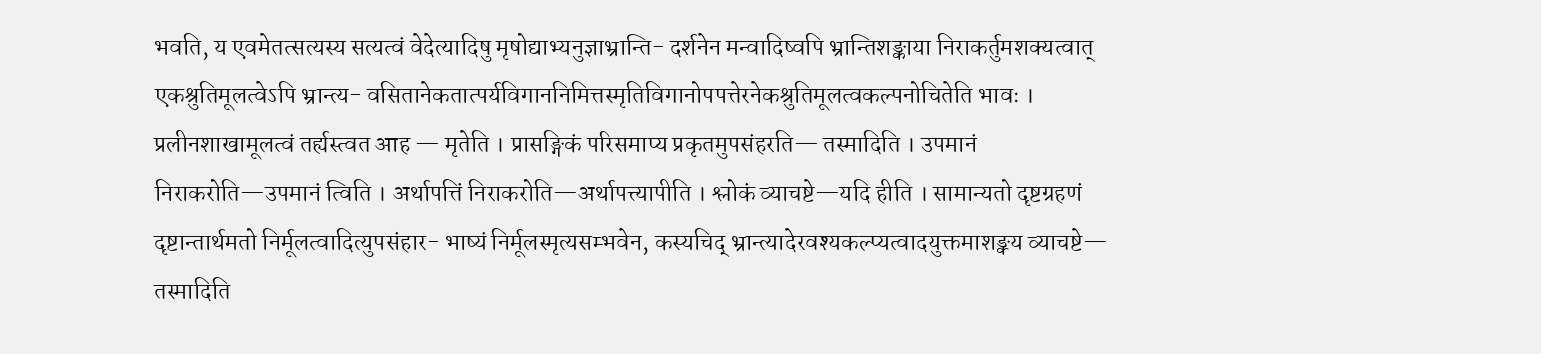भवति, य एवमेतत्सत्यस्य सत्यत्वं वेदेत्यादिषु मृषोद्याभ्यनुज्ञाभ्रान्ति- दर्शनेन मन्वादिष्वपि भ्रान्तिशङ्काया निराकर्तुमशक्यत्वात् एकश्रुतिमूलत्वेऽपि भ्रान्त्य- वसितानेकतात्पर्यविगाननिमित्तस्मृतिविगानोपपत्तेरनेकश्रुतिमूलत्वकल्पनोचितेति भावः । प्रलीनशाखामूलत्वं तर्ह्यस्त्वत आह — मृतेति । प्रासङ्गिकं परिसमाप्य प्रकृतमुपसंहरति— तस्मादिति । उपमानं निराकरोति—उपमानं त्विति । अर्थापत्तिं निराकरोति—अर्थापत्त्यापीति । श्लोकं व्याचष्टे—यदि हीति । सामान्यतो दृष्टग्रहणं दृष्टान्तार्थमतो निर्मूलत्वादित्युपसंहार- भाष्यं निर्मूलस्मृत्यसम्भवेन, कस्यचिद् भ्रान्त्यादेरवश्यकल्प्यत्वादयुक्तमाशङ्क्य व्याचष्टे— तस्मादिति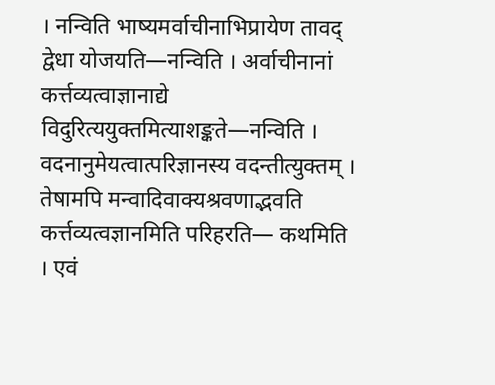। नन्विति भाष्यमर्वाचीनाभिप्रायेण तावद् द्वेधा योजयति—नन्विति । अर्वाचीनानां कर्त्तव्यत्वाज्ञानाद्ये विदुरित्ययुक्तमित्याशङ्कते—नन्विति । वदनानुमेयत्वात्परिज्ञानस्य वदन्तीत्युक्तम् । तेषामपि मन्वादिवाक्यश्रवणाद्भवति कर्त्तव्यत्वज्ञानमिति परिहरति— कथमिति । एवं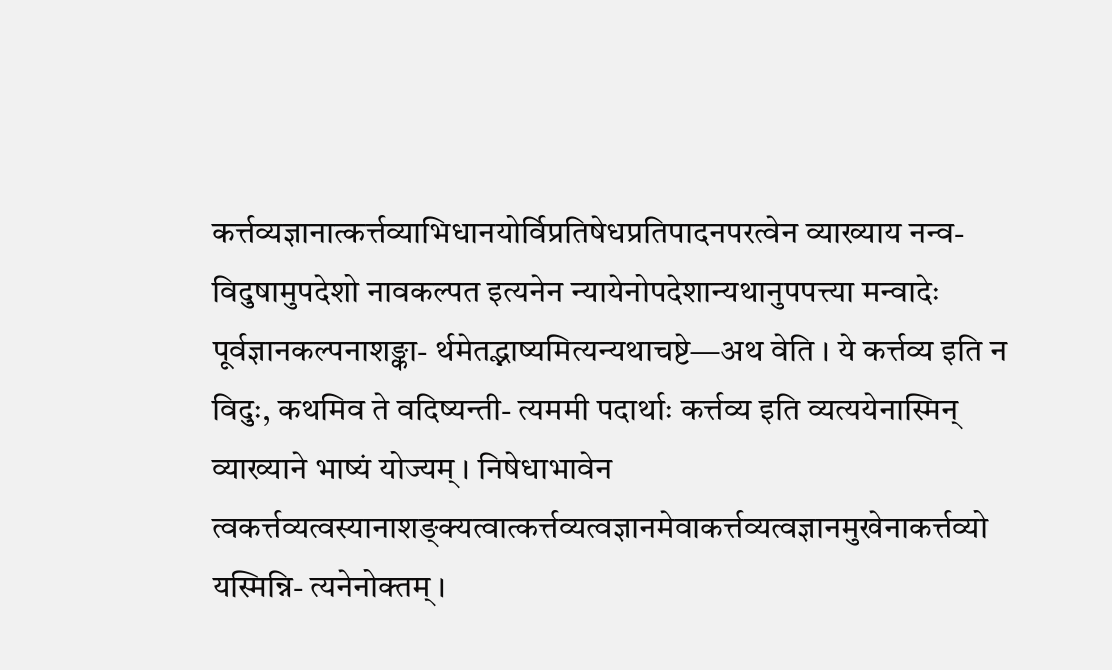कर्त्तव्यज्ञानात्कर्त्तव्याभिधानयोर्विप्रतिषेधप्रतिपादनपरत्वेन व्याख्याय नन्व- विदुषामुपदेशो नावकल्पत इत्यनेन न्यायेनोपदेशान्यथानुपपत्त्या मन्वादेः पूर्वज्ञानकल्पनाशङ्का- र्थमेतद्भाष्यमित्यन्यथाचष्टे—अथ वेति । ये कर्त्तव्य इति न विदुः, कथमिव ते वदिष्यन्ती- त्यममी पदार्थाः कर्त्तव्य इति व्यत्ययेनास्मिन् व्याख्याने भाष्यं योज्यम् । निषेधाभावेन त्वकर्त्तव्यत्वस्यानाशङ्क्यत्वात्कर्त्तव्यत्वज्ञानमेवाकर्त्तव्यत्वज्ञानमुखेनाकर्त्तव्यो यस्मिन्नि- त्यनेनोक्तम् ।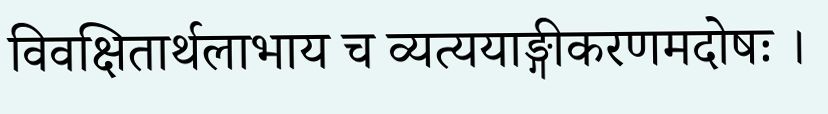विवक्षितार्थलाभाय च व्यत्ययाङ्गीकरणमदोषः ।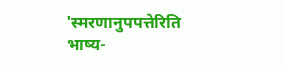'स्मरणानुपपत्तेरिति भाष्य-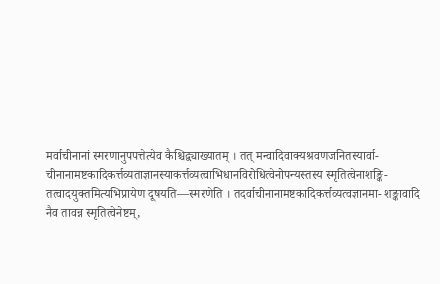मर्वाचीनानां स्मरणानुपपत्तेत्येव कैश्चिद्व्याख्यातम् । तत् मन्वादिवाक्यश्रवणजनितस्यार्वा- चीनानामष्टकादिकर्त्तव्यताज्ञानस्याकर्त्तव्यत्वाभिधानविरोधित्वेनोपन्यस्तस्य स्मृतित्वेनाशङ्कि- तत्वादयुक्तमित्यभिप्रायेण दूषयति—स्मरणेति । तदर्वाचीनानामष्टकादिकर्त्तव्यत्वज्ञानमा- शङ्कावादि नैव तावन्न स्मृतित्वेनेष्टम्,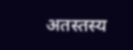अतस्तस्य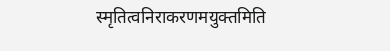स्मृतित्वनिराकरणमयुक्तमिति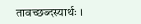तावच्छब्दस्यार्थः ।